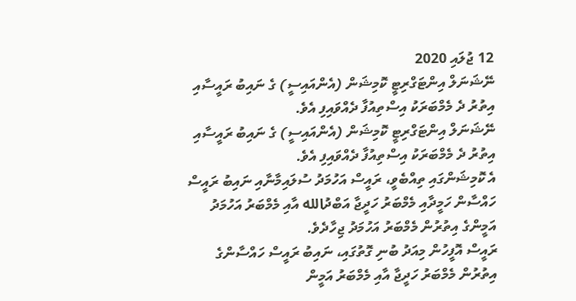12 ޖުލައި 2020
ނޭޝަނަލް އިންޓަގްރިޓީ ކޮމިޝަން (އެންއައިސީ) ގެ ނައިބު ރައީސާއި އިތުރު ދެ މެމްބަރަކު އިސްތިއުފާ ދެއްވައިފި އެވެ.
ނޭޝަނަލް އިންޓަގްރިޓީ ކޮމިޝަން (އެންއައިސީ) ގެ ނައިބު ރައީސާއި އިތުރު ދެ މެމްބަރަކު އިސްތިއުފާ ދެއްވައިފި އެވެ.
އެ ކޮމިޝަންގައި ތިއްބެވީ، ރައީސް އަހުމަދު ސުލައިމާނާއި ނައިބު ރައީސް ހައްސާން ހަމީދާއި މެމްބަރު ހަދީޖާ އަބްދުالله އާއި މެމްބަރު އަހުމަދު އަމީންގެ އިތުރުން މެމްބަރު އަހުމަދު ޖިހާދެވެ.
ރައީސް އޮފީހުން މިއަދު ބުނި ގޮތުގައި، ނައިބު ރައީސް ހައްސާންގެ އިތުރުން މެމްބަރު ހަދީޖާ އާއި މެމްބަރު އަމީން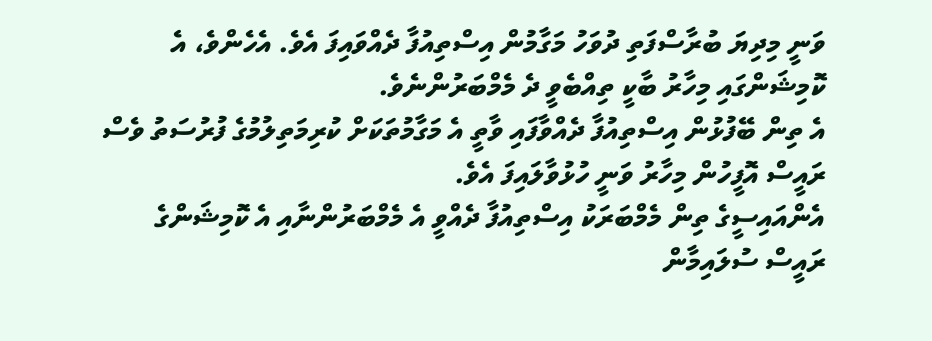ވަނީ މިދިޔަ ބުރާސްފަތި ދުވަހު މަގާމުން އިސްތިއުފާ ދެއްވައިފަ އެވެ. އެހެންވެ، އެ ކޮމިޝަންގައި މިހާރު ބާކީ ތިއްބެވީ ދެ މެމްބަރުންނެވެ.
އެ ތިން ބޭފުޅުން އިސްތިއުފާ ދެއްވާފައި ވާތީ އެ މަގާމުތަކަށް ކުރިމަތިލުމުގެ ފުރުސަތު ވެސް ރައީސް އޮފީހުން މިހާރު ވަނީ ހުޅުވާލައިފަ އެވެ.
އެންއައިސީގެ ތިން މެމްބަރަކު އިސްތިއުފާ ދެއްވީ އެ މެމްބަރުންނާއި އެ ކޮމިޝަންގެ ރައީސް ސުލައިމާން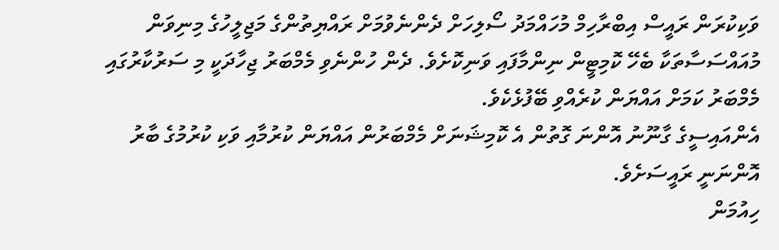ވަކިކުރަން ރައީސް އިބްރާހިމް މުހައްމަދު ސޯލިހަށް ދެންނެވުމަށް ރައްޔިތުންގެ މަޖިލީހުގެ މިނިވަން މުއައްސަސާތަކާ ބެހޭ ކޮމިޓީން ނިންމާފައި ވަނިކޮށެވެ. ދެން ހުންނެވި މެމްބަރު ޖިހާދަކީ މި ސަރުކާރުގައި މެމްބަރު ކަމަށް އައްޔަން ކުރެއްވި ބޭފުޅެކެވެ.
އެންއައިސީގެ ގާނޫނު އޮންނަ ގޮތުން އެ ކޮމިޝަނަށް މެމްބަރުން އައްޔަން ކުރުމާއި ވަކި ކުރުމުގެ ބާރު އޮންނަނީ ރައީސަށެވެ.
ހިއުމަން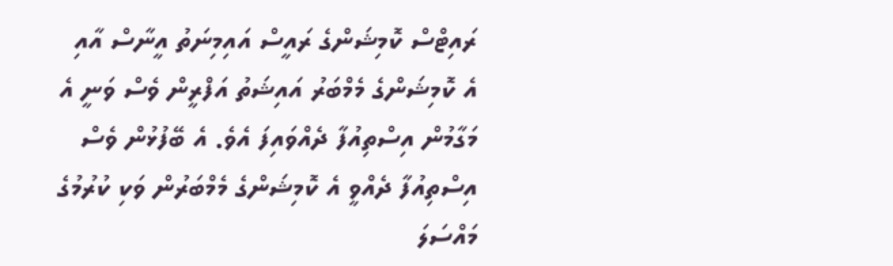ރައިޓްސް ކޮމިޝަންގެ ރައީސް އައިމިނަތު އީނާސް އާއި އެ ކޮމިޝަންގެ މެމްބަރު އައިޝަތު އަފްރީން ވެސް ވަނީ އެ މަގާމުން އިސްތިއުފާ ދެއްވައިފަ އެވެ. އެ ބޭފުޅުން ވެސް އިސްތިއުފާ ދެއްވީ އެ ކޮމިޝަންގެ މެމްބަރުން ވަކި ކުރުމުގެ މައްސަލަ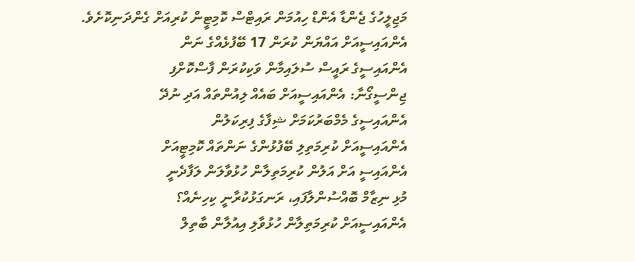މަޖިލީހުގެ ޖެންޑާ އެންޑް ހިއުމަން ރައިޓްސް ކޮމިޓީން ކުރިއަށް ގެންދަނިކޮށެވެ.
އެންއައިސީއަށް އައްޔަން ކުރަން 17 ބޭފުޅެއްގެ ނަން
އެންއައިސީގެ ރައީސް ސުލައިމާން ވަކިކުރަން ފާސްކޮށްފި
ޖިންސީގޯނާ: އެންއައިސީއަށް ބައެއް ލިއުންތައް އަދި ނުދޭ
އެންއައިސީގެ މެމްބަރުކަމަށް ޝިފާގެ ފިރިކަލުން
އެންއައިސީއަށް ކުރިމަތިލި ބޭފުޅުންގެ ނަންތައް ކޮމިޓީއަށް
އެންއައިސީ އަށް އަލުން ކުރިމަތިލާން ހުޅުވާލަން ލަފާދެނީ
މުޅި ނިޒާމް ބޮއްސުންލާފައި، ރަނގަޅުކުރާނީ ކިހިނެއް؟
އެންއައިސީއަށް ކުރިމަތިލާން ހުޅުވާލި އިއުލާން ބާތިލް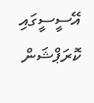އޭސީސީގައި ކޮރަޕްޝަން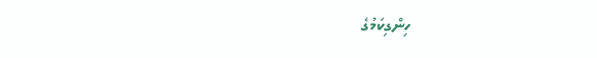ހިންގިކަމުގެ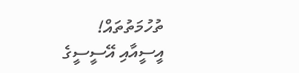ތުހުމަތުތައް!
އީސީއާއި އޭސީސީގެ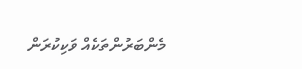މެންބަރުންތަކެއް ވަކިކުރަން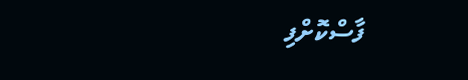ފާސްކޮށްފި